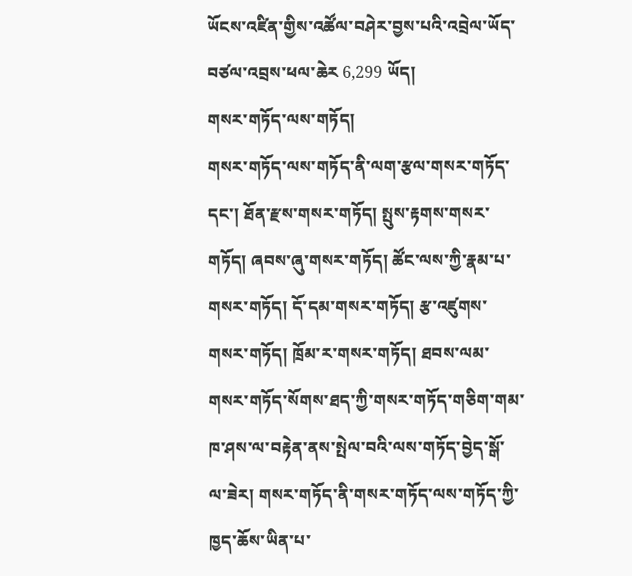ཡོངས་འཛིན་གྱིས་འཚོལ་བཤེར་བྱས་པའི་འབྲེལ་ཡོད་བཙལ་འབྲས་ཕལ་ཆེར 6,299 ཡོད།
གསར་གཏོད་ལས་གཏོད།
གསར་གཏོད་ལས་གཏོད་ནི་ལག་རྩལ་གསར་གཏོད་དང་། ཐོན་རྫས་གསར་གཏོད། སྤུས་རྟགས་གསར་གཏོད། ཞབས་ཞུ་གསར་གཏོད། ཚོང་ལས་ཀྱི་རྣམ་པ་གསར་གཏོད། དོ་དམ་གསར་གཏོད། རྩ་འཛུགས་གསར་གཏོད། ཁྲོམ་ར་གསར་གཏོད། ཐབས་ལམ་གསར་གཏོད་སོགས་ཐད་ཀྱི་གསར་གཏོད་གཅིག་གམ་ཁ་ཤས་ལ་བརྟེན་ནས་སྤེལ་བའི་ལས་གཏོད་བྱེད་སྒོ་ལ་ཟེར། གསར་གཏོད་ནི་གསར་གཏོད་ལས་གཏོད་ཀྱི་ཁྱད་ཆོས་ཡིན་པ་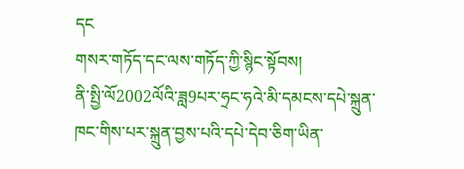དང
གསར་གཏོད་དང་ལས་གཏོད་ཀྱི་སྙིང་སྟོབས།
ནི་སྤྱི་ལོ2002ལོའི་ཟླ9པར་ཧྲང་ཧའེ་མི་དམངས་དཔེ་སྐྲུན་ཁང་གིས་པར་སྐྲུན་བྱས་པའི་དཔེ་དེབ་ཅིག་ཡིན་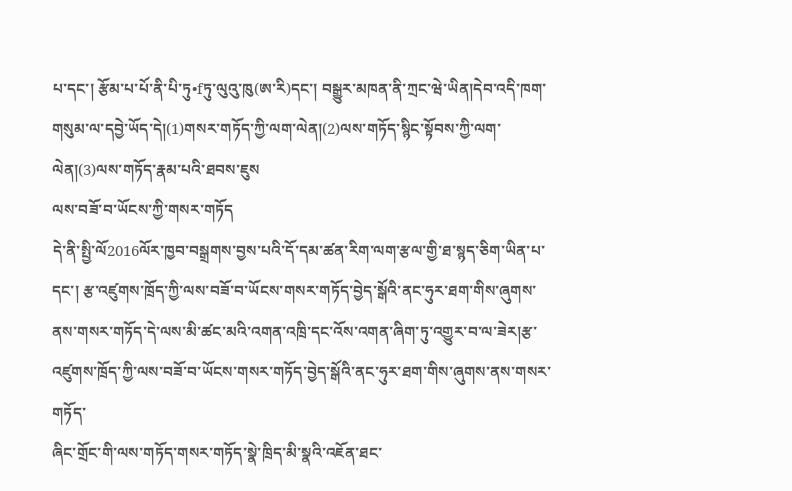པ་དང་། རྩོམ་པ་པོ་ནི་པི་ཏུ•fཏུ་ལུའུ་ཁུ(ཨ་རི)དང་། བསྒྱུར་མཁན་ནི་ཀྲང་ཝེ་ཡིན།དེབ་འདི་ཁག་གསུམ་ལ་དབྱེ་ཡོད་དེ།(1)གསར་གཏོད་ཀྱི་ལག་ལེན།(2)ལས་གཏོད་སྙིང་སྟོབས་ཀྱི་ལག་ལེན།(3)ལས་གཏོད་རྣམ་པའི་ཐབས་ཇུས
ལས་བཟོ་བ་ཡོངས་ཀྱི་གསར་གཏོད
དེ་ནི་སྤྱི་ལོ2016ལོར་ཁྱབ་བསྒྲགས་བྱས་པའི་དོ་དམ་ཚན་རིག་ལག་རྩལ་གྱི་ཐ་སྙད་ཅིག་ཡིན་པ་དང་། རྩ་འཛུགས་ཁྲོད་ཀྱི་ལས་བཟོ་བ་ཡོངས་གསར་གཏོད་བྱེད་སྒོའི་ནང་ཧུར་ཐག་གིས་ཞུགས་ནས་གསར་གཏོད་དེ་ལས་མི་ཚང་མའི་འགན་འཁྲི་དང་འོས་འགན་ཞིག་ཏུ་འགྱུར་བ་ལ་ཟེར།རྩ་འཛུགས་ཁྲོད་ཀྱི་ལས་བཟོ་བ་ཡོངས་གསར་གཏོད་བྱེད་སྒོའི་ནང་ཧུར་ཐག་གིས་ཞུགས་ནས་གསར་གཏོད་
ཞིང་གྲོང་གི་ལས་གཏོད་གསར་གཏོད་སྣེ་ཁྲིད་མི་སྣའི་འཇོན་ཐང་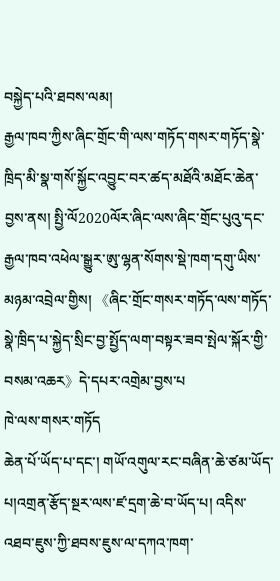བསྐྱེད་པའི་ཐབས་ལམ།
རྒྱལ་ཁབ་ཀྱིས་ཞིང་གྲོང་གི་ལས་གཏོད་གསར་གཏོད་སྣེ་ཁྲིད་མི་སྣ་གསོ་སྐྱོང་འབྱུང་བར་ཚད་མཐོའི་མཐོང་ཆེན་བྱས་ནས། སྤྱི་ལོ2020ལོར་ཞིང་ལས་ཞིང་གྲོང་པུའུ་དང་རྒྱལ་ཁབ་འཕེལ་སྒྱུར་ཨུ་ལྷན་སོགས་སྡེ་ཁག་དགུ་ཡིས་མཉམ་འབྲེལ་གྱིས། 《ཞིང་གྲོང་གསར་གཏོད་ལས་གཏོད་སྣེ་ཁྲིད་པ་སྐྱེད་སྲིང་བྱ་སྤྱོད་ལག་བསྟར་ཟབ་སྤེལ་སྐོར་གྱི་བསམ་འཆར》དེ་དཔར་འགྲེམ་བྱས་པ
ཁེ་ལས་གསར་གཏོད
ཆེན་པོ་ཡོད་པ་དང་། གཡོ་འགུལ་རང་བཞིན་ཆེ་ཙམ་ཡོད་པ།འགྲན་རྩོད་སྔར་ལས་ཛ་དྲག་ཆེ་བ་ཡོད་པ། འདིས་འཐབ་ཇུས་ཀྱི་ཐབས་ཇུས་ལ་དཀའ་ཁག་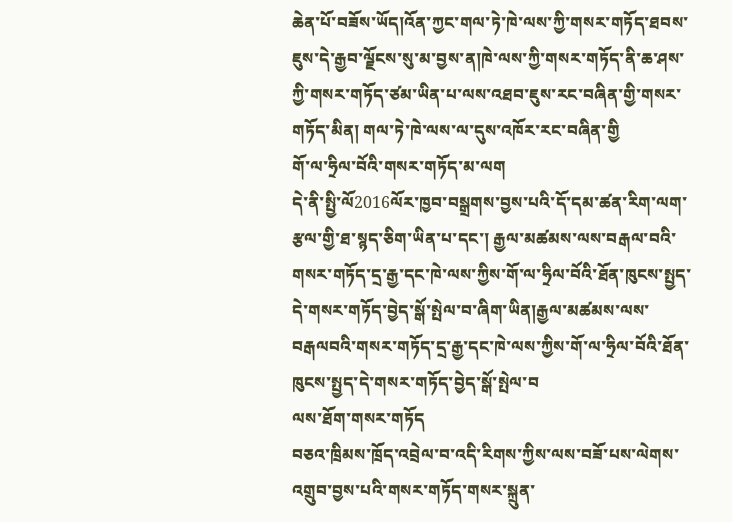ཆེན་པོ་བཟོས་ཡོད།འོན་ཀྱང་གལ་ཏེ་ཁེ་ལས་ཀྱི་གསར་གཏོད་ཐབས་ཇུས་དེ་རྒྱབ་ལྗོངས་སུ་མ་བྱས་ན།ཁེ་ལས་ཀྱི་གསར་གཏོད་ནི་ཆ་ཤས་ཀྱི་གསར་གཏོད་ཙམ་ཡིན་པ་ལས་འཐབ་ཇུས་རང་བཞིན་གྱི་གསར་གཏོད་མིན། གལ་ཏེ་ཁེ་ལས་ལ་དུས་འཁོར་རང་བཞིན་གྱི
གོ་ལ་ཧྲིལ་བོའི་གསར་གཏོད་མ་ལག
དེ་ནི་སྤྱི་ལོ2016ལོར་ཁྱབ་བསྒྲགས་བྱས་པའི་དོ་དམ་ཚན་རིག་ལག་རྩལ་གྱི་ཐ་སྙད་ཅིག་ཡིན་པ་དང་། རྒྱལ་མཚམས་ལས་བརྒལ་བའི་གསར་གཏོད་དྲ་རྒྱ་དང་ཁེ་ལས་ཀྱིས་གོ་ལ་ཧྲིལ་བོའི་ཐོན་ཁུངས་སྤྱད་དེ་གསར་གཏོད་བྱེད་སྒོ་སྤེལ་བ་ཞིག་ཡིན།རྒྱལ་མཚམས་ལས་བརྒལབའི་གསར་གཏོད་དྲ་རྒྱ་དང་ཁེ་ལས་ཀྱིས་གོ་ལ་ཧྲིལ་བོའི་ཐོན་ཁུངས་སྤྱད་དེ་གསར་གཏོད་བྱེད་སྒོ་སྤེལ་བ
ལས་ཐོག་གསར་གཏོད
བཅའ་ཁྲིམས་ཁྲོད་འབྲེལ་བ་འདི་རིགས་ཀྱིས་ལས་བཟོ་པས་ལེགས་འགྲུབ་བྱས་པའི་གསར་གཏོད་གསར་སྐྲུན་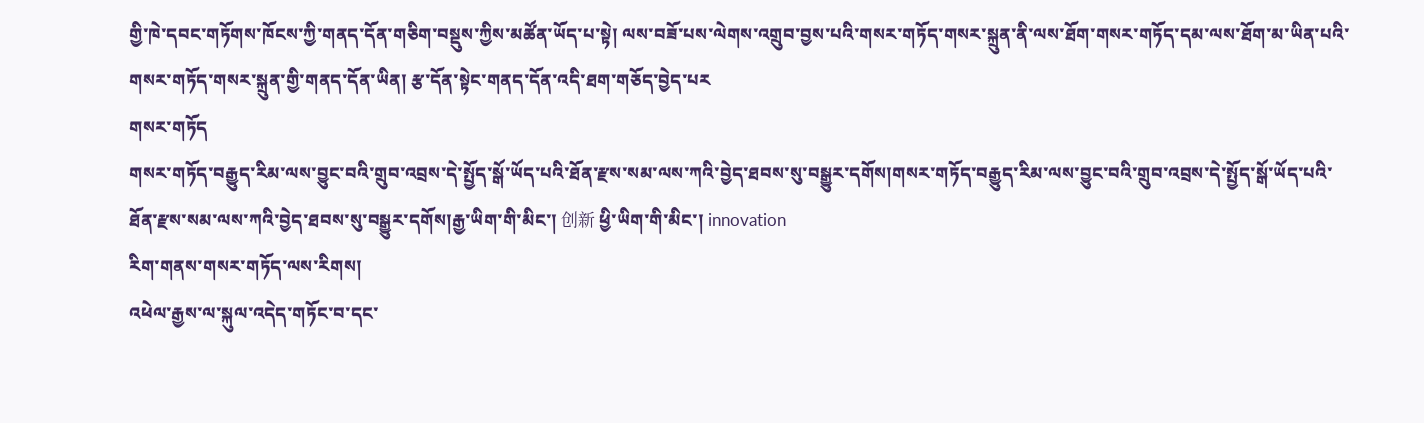གྱི་ཁེ་དབང་གཏོགས་ཁོངས་ཀྱི་གནད་དོན་གཅིག་བསྡུས་ཀྱིས་མཚོན་ཡོད་པ་སྟེ། ལས་བཟོ་པས་ལེགས་འགྲུབ་བྱས་པའི་གསར་གཏོད་གསར་སྐྲུན་ནི་ལས་ཐོག་གསར་གཏོད་དམ་ལས་ཐོག་མ་ཡིན་པའི་གསར་གཏོད་གསར་སྐྲུན་གྱི་གནད་དོན་ཡིན། རྩ་དོན་སྟེང་གནད་དོན་འདི་ཐག་གཅོད་བྱེད་པར
གསར་གཏོད
གསར་གཏོད་བརྒྱུད་རིམ་ལས་བྱུང་བའི་གྲུབ་འབྲས་དེ་སྤྱོད་སྒོ་ཡོད་པའི་ཐོན་རྫས་སམ་ལས་ཀའི་བྱེད་ཐབས་སུ་བསྒྱུར་དགོས།གསར་གཏོད་བརྒྱུད་རིམ་ལས་བྱུང་བའི་གྲུབ་འབྲས་དེ་སྤྱོད་སྒོ་ཡོད་པའི་ཐོན་རྫས་སམ་ལས་ཀའི་བྱེད་ཐབས་སུ་བསྒྱུར་དགོས།རྒྱ་ཡིག་གི་མིང་། 创新 ཕྱི་ཡིག་གི་མིང་། innovation
རིག་གནས་གསར་གཏོད་ལས་རིགས།
འཕེལ་རྒྱས་ལ་སྐུལ་འདེད་གཏོང་བ་དང་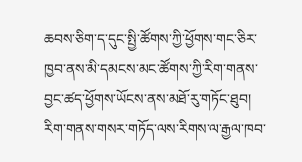ཆབས་ཅིག་ད་དུང་སྤྱི་ཚོགས་ཀྱི་ཕྱོགས་གང་ཅིར་ཁྱབ་ནས་མི་དམངས་མང་ཚོགས་ཀྱི་རིག་གནས་བྱང་ཚད་ཕྱོགས་ཡོངས་ནས་མཐོ་རུ་གཏོང་ཐུབ། རིག་གནས་གསར་གཏོད་ལས་རིགས་ལ་རྒྱལ་ཁབ་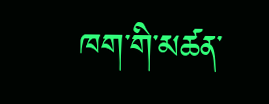ཁག་གི་མཚན་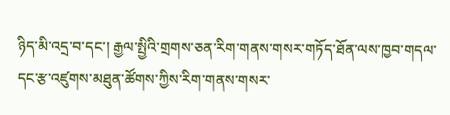ཉིད་མི་འདྲ་བ་དང་། རྒྱལ་སྤྱིའི་གྲགས་ཅན་རིག་གནས་གསར་གཏོད་ཐོན་ལས་ཁྱབ་གདལ་དང་རྩ་འཛུགས་མཐུན་ཚོགས་ཀྱིས་རིག་གནས་གསར་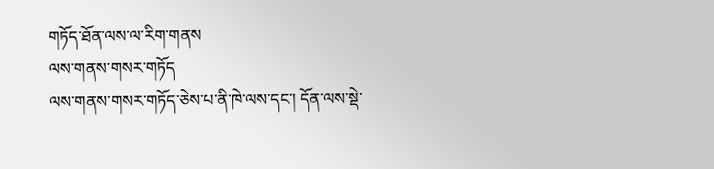གཏོད་ཐོན་ལས་ལ་རིག་གནས
ལས་གནས་གསར་གཏོད
ལས་གནས་གསར་གཏོད་ཅེས་པ་ནི་ཁེ་ལས་དང་། དོན་ལས་སྡེ་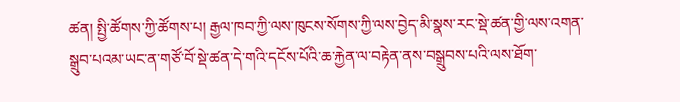ཚན། སྤྱི་ཚོགས་ཀྱི་ཚོགས་པ། རྒྱལ་ཁབ་ཀྱི་ལས་ཁུངས་སོགས་ཀྱི་ལས་བྱེད་མི་སྣས་རང་སྡེ་ཚན་གྱི་ལས་འགན་སྒྲུབ་པའམ་ཡང་ན་གཙོ་བོ་སྡེ་ཚན་དེ་གའི་དངོས་པོའི་ཆ་རྐྱེན་ལ་བརྟེན་ནས་བསྒྲུབས་པའི་ལས་ཐོག་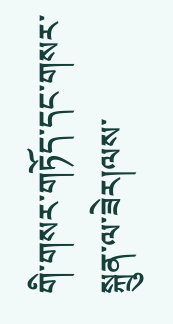གི་གསར་གཏོད་དང་གསར་སྐྲུན་ལ་ཟེར།ལས་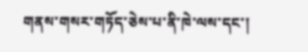གནས་གསར་གཏོད་ཅེས་པ་ནི་ཁེ་ལས་དང་།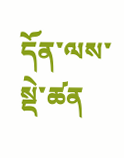དོན་ལས་སྡེ་ཚན